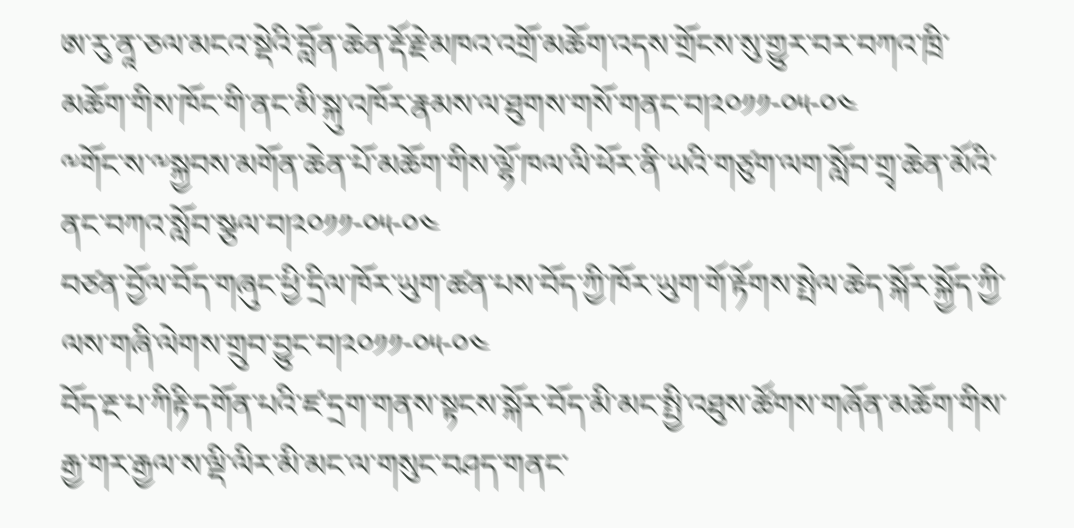ཨ་རུ་ནཱ་ཅལ་མངའ་སྡེའི་བློན་ཆེན་རྡོ་རྗེ་མཁའ་འགྲོ་མཆོག་འདས་གྲོངས་སུ་གྱུར་བར་བཀའ་ཁྲི་མཆོག་གིས་ཁོང་གི་ནང་མི་སྐུ་འཁོར་རྣམས་ལ་ཐུགས་གསོ་གནང་བ།༢༠༡༡-༠༥-༠༤
༸གོང་ས་༸སྐྱབས་མགོན་ཆེན་པོ་མཆོག་གིས་ལྷོ་ཁལ་ལི་ཕོར་ནི་ཡའི་གཙུག་ལག་སློབ་གྲྭ་ཆེན་མོའི་ནང་བཀའ་སློབ་སྩལ་བ།༢༠༡༡-༠༥-༠༤
བཙན་བྱོལ་བོད་གཞུང་ཕྱི་དྲིལ་ཁོར་ཡུག་ཚན་པས་བོད་ཀྱི་ཁོར་ཡུག་གོ་རྟོགས་སྤེལ་ཆེད་སྐོར་སྐྱོད་ཀྱི་ལས་གཞི་ལེགས་གྲུབ་བྱུང་བ།༢༠༡༡-༠༥-༠༤
བོད་རྔ་པ་ཀིརྟི་དགོན་པའི་ཛ་དྲག་གནས་སྟངས་སྐོར་བོད་མི་མང་སྤྱི་འཐུས་ཚོགས་གཞོན་མཆོག་གིས་རྒྱ་གར་རྒྱལ་ས་ལྡི་ལིར་མི་མང་ལ་གསུང་བཤད་གནང་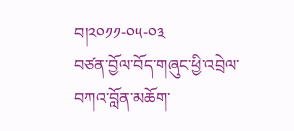བ།༢༠༡༡-༠༥-༠༣
བཙན་བྱོལ་བོད་གཞུང་ཕྱི་འབྲེལ་བཀའ་བློན་མཆོག་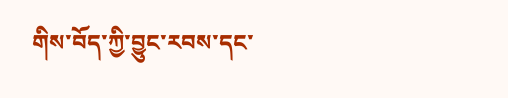གིས་བོད་ཀྱི་བྱུང་རབས་དང་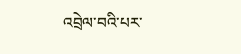འབྲེལ་བའི་པར་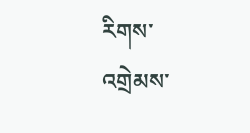རིགས་འགྲེམས་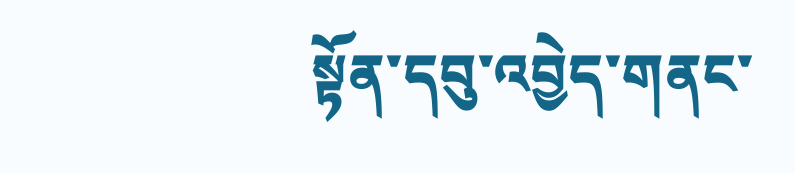སྟོན་དབུ་འབྱེད་གནང་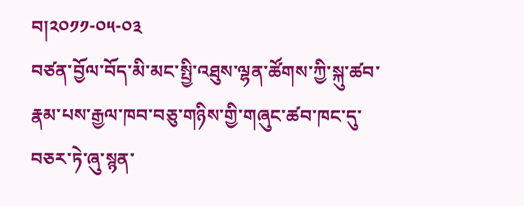བ།༢༠༡༡-༠༥-༠༣
བཙན་བྱོལ་བོད་མི་མང་སྤྱི་འཐུས་ལྷན་ཚོགས་ཀྱི་སྐུ་ཚབ་རྣམ་པས་རྒྱལ་ཁབ་བཅུ་གཉིས་གྱི་གཞུང་ཚབ་ཁང་དུ་བཅར་ཏེ་ཞུ་སྙན་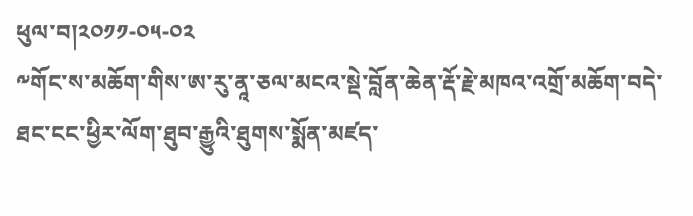ཕུལ་བ།༢༠༡༡-༠༥-༠༢
༸གོང་ས་མཆོག་གིས་ཨ་རུ་ནཱ་ཅལ་མངའ་སྡེ་བློན་ཆེན་རྡོ་རྗེ་མཁའ་འགྲོ་མཆོག་བདེ་ཐང་ངང་ཕྱིར་ལོག་ཐུབ་རྒྱུའི་ཐུགས་སྨོན་མཛད་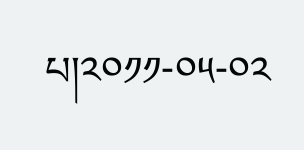པ།༢༠༡༡-༠༥-༠༢